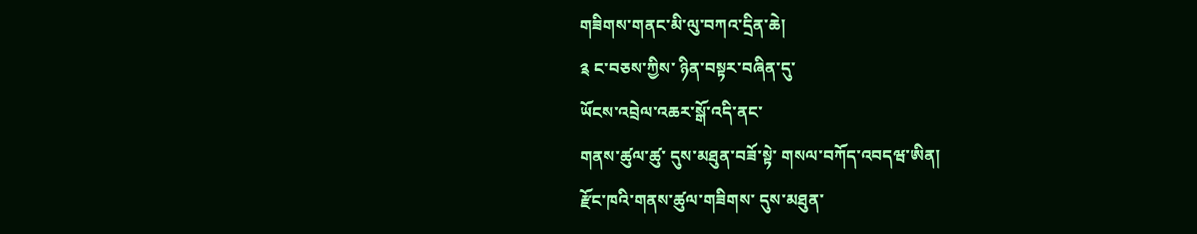གཟིགས་གནང་མི་ལུ་བཀའ་དྲིན་ཆེ།
༉ ང་བཅས་ཀྱིས་ ཉིན་བསྟར་བཞིན་དུ་
ཡོངས་འབྲེལ་འཆར་སྒོ་འདི་ནང་
གནས་ཚུལ་ཚུ་ དུས་མཐུན་བཟོ་སྟེ་ གསལ་བཀོད་འབདཝ་ཨིན།
རྫོང་ཁའི་གནས་ཚུལ་གཟིགས་ དུས་མཐུན་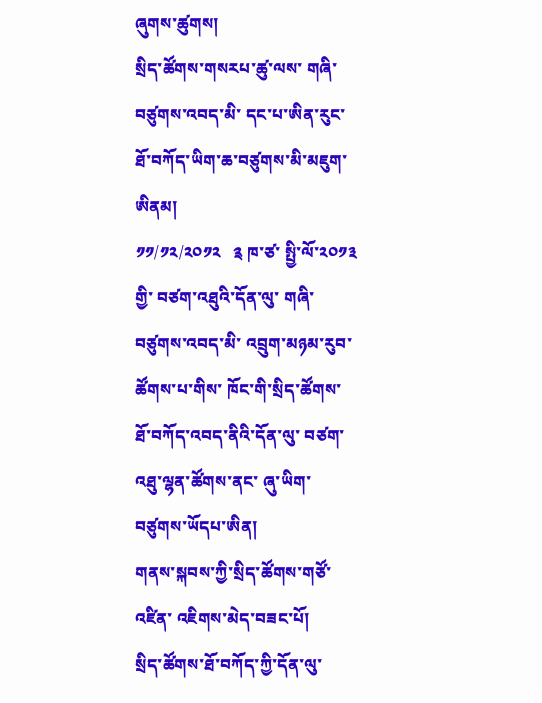ཞུགས་ཚུགས།
སྲིད་ཚོགས་གསརཔ་ཚུ་ལས་ གཞི་བཙུགས་འབད་མི་ དང་པ་ཨིན་རུང་ ཐོ་བཀོད་ཡིག་ཆ་བཙུགས་མི་མཇུག་ཨིནམ།
༡༡/༡༢/༢༠༡༢   ༉ ཁ་ཙ་ སྤྱི་ལོ་༢༠༡༣ གྱི་ བཙག་འཐུའི་དོན་ལུ་ གཞི་བཙུགས་འབད་མི་ འབྲུག་མཉམ་རུབ་ཚོགས་པ་གིས་ ཁོང་གི་སྲིད་ཚོགས་ ཐོ་བཀོད་འབད་ནིའི་དོན་ལུ་ བཙག་འཐུ་ལྷན་ཚོགས་ནང་ ཞུ་ཡིག་བཙུགས་ཡོདཔ་ཨིན།
གནས་སྐབས་ཀྱི་སྲིད་ཚོགས་གཙོ་འཛིན་ འཇིགས་མེད་བཟང་པོ།
སྲིད་ཚོགས་ཐོ་བཀོད་ཀྱི་དོན་ལུ་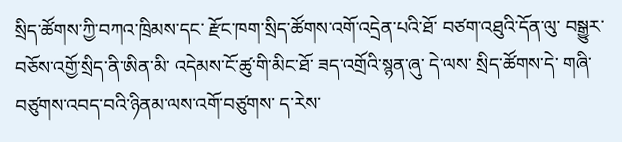སྲིད་ཚོགས་ཀྱི་བཀའ་ཁྲིམས་དང་ རྫོང་ཁག་སྲིད་ཚོགས་འགོ་འདྲེན་པའི་ཐོ་ བཙག་འཐུའི་དོན་ལུ་ བསྒྱུར་བཅོས་འགྱོ་སྲིད་ནི་ཨིན་མི་ འདེམས་ངོ་ཚུ་གི་མིང་ཐོ་ ཟད་འགྲོའི་སྙན་ཞུ་ དེ་ལས་ སྲིད་ཚོགས་དེ་ གཞི་བཙུགས་འབད་བའི་ཉིནམ་ལས་འགོ་བཙུགས་ ད་རེས་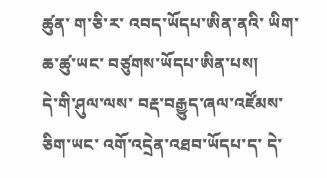ཚུན་ ག་ཅི་ར་ འབད་ཡོདཔ་ཨིན་ནའི་ ཡིག་ཆ་ཚུ་ཡང་ བཙུགས་ཡོདཔ་ཨིན་པས།
དེ་གི་ཤུལ་ལས་ བརྡ་བརྒྱུད་ཞལ་འཛོམས་ཅིག་ཡང་ འགོ་འདྲེན་འཐབ་ཡོདཔ་ད་ དེ་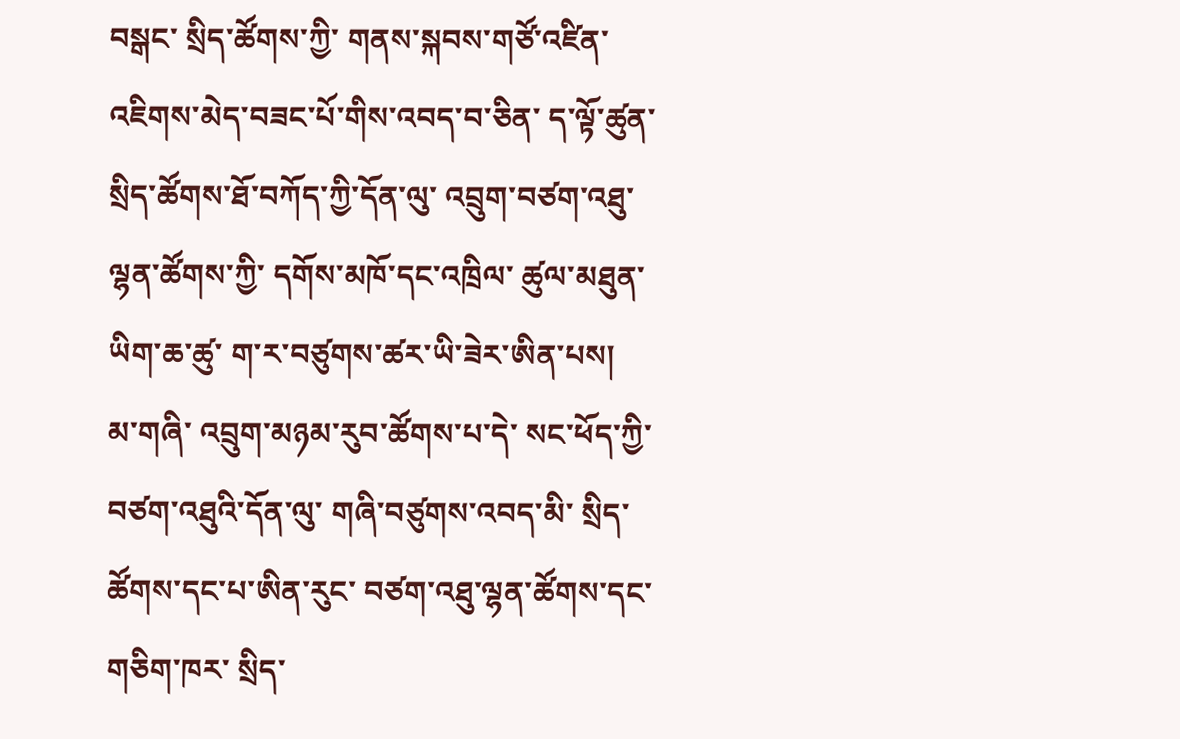བསྒང་ སྲིད་ཚོགས་ཀྱི་ གནས་སྐབས་གཙོ་འཛིན་ འཇིགས་མེད་བཟང་པོ་གིས་འབད་བ་ཅིན་ ད་ལྟོ་ཚུན་ སྲིད་ཚོགས་ཐོ་བཀོད་ཀྱི་དོན་ལུ་ འབྲུག་བཙག་འཐུ་ལྷན་ཚོགས་ཀྱི་ དགོས་མཁོ་དང་འཁྲིལ་ ཚུལ་མཐུན་ཡིག་ཆ་ཚུ་ ག་ར་བཙུགས་ཚར་ཡི་ཟེར་ཨིན་པས།
མ་གཞི་ འབྲུག་མཉམ་རུབ་ཚོགས་པ་དེ་ སང་ཕོད་ཀྱི་བཙག་འཐུའི་དོན་ལུ་ གཞི་བཙུགས་འབད་མི་ སྲིད་ཚོགས་དང་པ་ཨིན་རུང་ བཙག་འཐུ་ལྷན་ཚོགས་དང་གཅིག་ཁར་ སྲིད་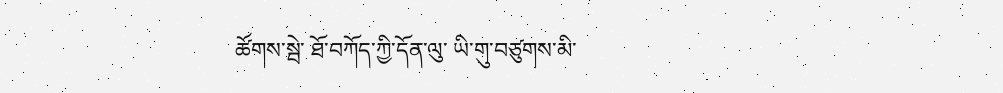ཚོགས་སྦེ་ ཐོ་བཀོད་ཀྱི་དོན་ལུ་ ཡི་གུ་བཙུགས་མི་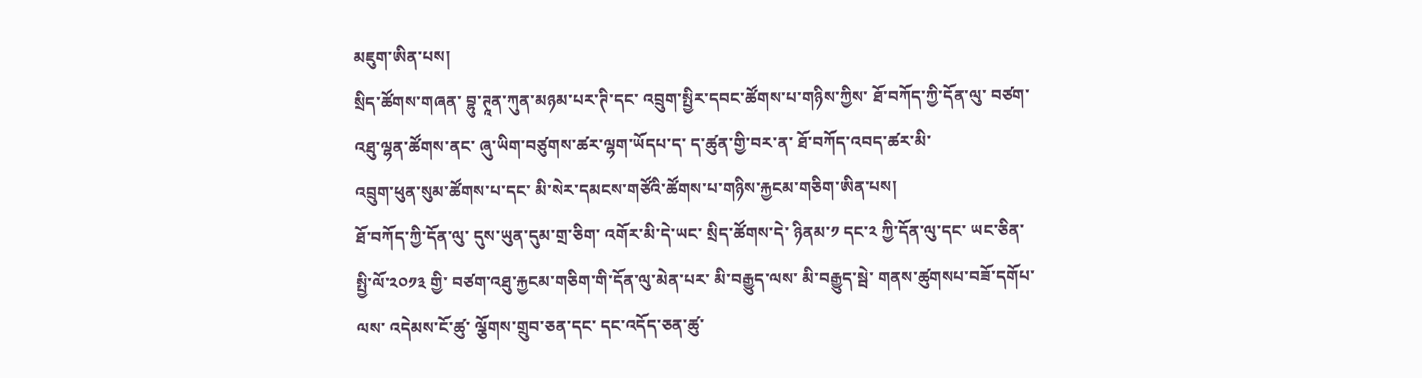མཇུག་ཨིན་པས།
སྲིད་ཚོགས་གཞན་ བྷུ་ཊཱན་ཀུན་མཉམ་པར་ཊི་དང་ འབྲུག་སྤྱིར་དབང་ཚོགས་པ་གཉིས་ཀྱིས་ ཐོ་བཀོད་ཀྱི་དོན་ལུ་ བཙག་འཐུ་ལྷན་ཚོགས་ནང་ ཞུ་ཡིག་བཙུགས་ཚར་ལྷག་ཡོདཔ་ད་ ད་ཚུན་གྱི་བར་ན་ ཐོ་བཀོད་འབད་ཚར་མི་
འབྲུག་ཕུན་སུམ་ཚོགས་པ་དང་ མི་སེར་དམངས་གཙོའི་ཚོགས་པ་གཉིས་རྐྱངམ་གཅིག་ཨིན་པས།
ཐོ་བཀོད་ཀྱི་དོན་ལུ་ དུས་ཡུན་དུམ་གྲ་ཅིག་ འགོར་མི་དེ་ཡང་ སྲིད་ཚོགས་དེ་ ཉིནམ་༡ དང་༢ ཀྱི་དོན་ལུ་དང་ ཡང་ཅིན་ སྤྱི་ལོ་༢༠༡༣ གྱི་ བཙག་འཐུ་རྐྱངམ་གཅིག་གི་དོན་ལུ་མེན་པར་ མི་བརྒྱུད་ལས་ མི་བརྒྱུད་སྦེ་ གནས་ཚུགསཔ་བཟོ་དགོཔ་ལས་ འདེམས་ངོ་ཚུ་ ལྕོགས་གྲུབ་ཅན་དང་ དང་འདོད་ཅན་ཚུ་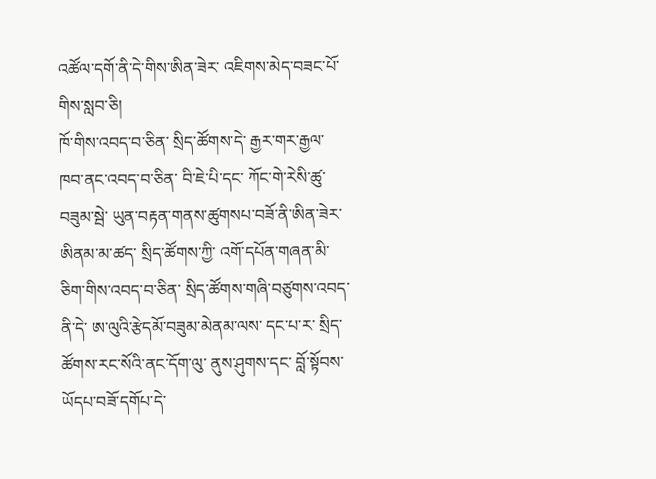འཚོལ་དགོ་ནི་དེ་གིས་ཨིན་ཟེར་ འཇིགས་མེད་བཟང་པོ་གིས་སླབ་ཅི།
ཁོ་གིས་འབད་བ་ཅིན་ སྲིད་ཚོགས་དེ་ རྒྱར་གར་རྒྱལ་ཁབ་ནང་འབད་བ་ཅིན་ བི་ཇེ་པི་དང་ ཀོང་གེ་རེསི་ཚུ་བཟུམ་སྦེ་ ཡུན་བརྟན་གནས་ཚུགསཔ་བཟོ་ནི་ཨིན་ཟེར་ ཨིནམ་མ་ཚད་ སྲིད་ཚོགས་ཀྱི་ འགོ་དཔོན་གཞན་མི་ཅིག་གིས་འབད་བ་ཅིན་ སྲིད་ཚོགས་གཞི་བཙུགས་འབད་ནི་དེ་ ཨ་ལུའི་རྩེདམོ་བཟུམ་མེནམ་ལས་ དང་པ་ར་ སྲིད་ཚོགས་རང་སོའི་ནང་དོག་ལུ་ ནུས་ཤུགས་དང་ བློ་སྟོབས་ཡོདཔ་བཟོ་དགོཔ་དེ་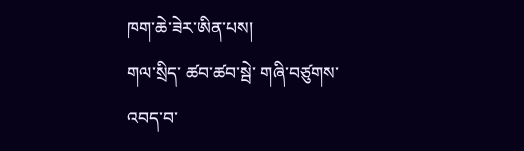ཁག་ཆེ་ཟེར་ཨིན་པས།
གལ་སྲིད་ ཚབ་ཚབ་སྦེ་ གཞི་བཙུགས་འབད་བ་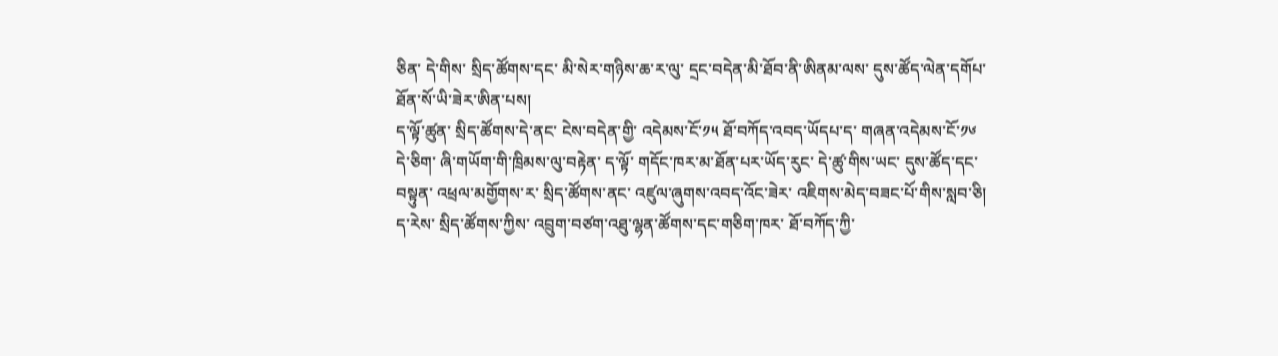ཅིན་ དེ་གིས་ སྲིད་ཚོགས་དང་ མི་སེར་གཉིས་ཆ་ར་ལུ་ དྲང་བདེན་མི་ཐོབ་ནི་ཨིནམ་ལས་ དུས་ཚོད་ལེན་དགོཔ་ཐོན་སོ་ཡི་ཟེར་ཨིན་པས།
ད་ལྟོ་ཚུན་ སྲིད་ཚོགས་དེ་ནང་ ངེས་བདེན་གྱི་ འདེམས་ངོ་༡༥ ཐོ་བཀོད་འབད་ཡོདཔ་ད་ གཞན་འདེམས་ངོ་༡༦ དེ་ཅིག་ ཞི་གཡོག་གི་ཁྲིམས་ལུ་བརྟེན་ ད་ལྟོ་ གདོང་ཁར་མ་ཐོན་པར་ཡོད་རུང་ དེ་ཚུ་གིས་ཡང་ དུས་ཚོད་དང་བསྟུན་ འཕྲལ་མགྱོགས་ར་ སྲིད་ཚོགས་ནང་ འཛུལ་ཞུགས་འབད་འོང་ཟེར་ འཇིགས་མེད་བཟང་པོ་གིས་སླབ་ཅི།
ད་རེས་ སྲིད་ཚོགས་ཀྱིས་ འབྲུག་བཙག་འཐུ་ལྷན་ཚོགས་དང་གཅིག་ཁར་ ཐོ་བཀོད་ཀྱི་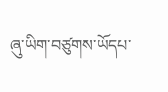ཞུ་ཡིག་བཙུགས་ཡོདཔ་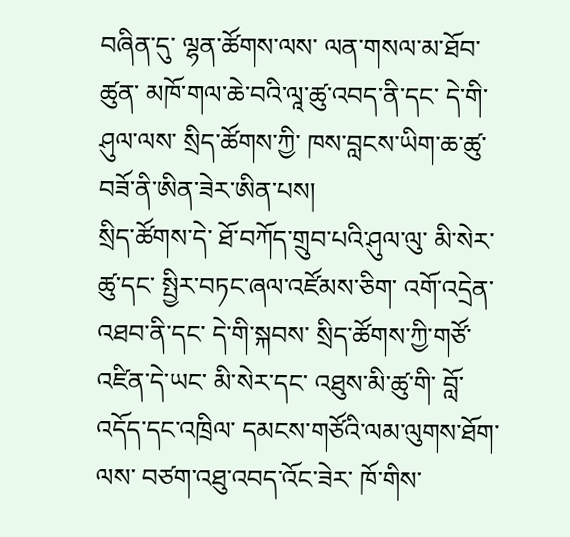བཞིན་དུ་ ལྷན་ཚོགས་ལས་ ལན་གསལ་མ་ཐོབ་ཚུན་ མཁོ་གལ་ཆེ་བའི་ལཱ་ཚུ་འབད་ནི་དང་ དེ་གི་ཤུལ་ལས་ སྲིད་ཚོགས་ཀྱི་ ཁས་བླངས་ཡིག་ཆ་ཚུ་ བཟོ་ནི་ཨིན་ཟེར་ཨིན་པས།
སྲིད་ཚོགས་དེ་ ཐོ་བཀོད་གྲུབ་པའི་ཤུལ་ལུ་ མི་སེར་ཚུ་དང་ སྤྱིར་བཏང་ཞལ་འཛོམས་ཅིག་ འགོ་འདྲེན་འཐབ་ནི་དང་ དེ་གི་སྐབས་ སྲིད་ཚོགས་ཀྱི་གཙོ་འཛིན་དེ་ཡང་ མི་སེར་དང་ འཐུས་མི་ཚུ་གི་ བློ་འདོད་དང་འཁྲིལ་ དམངས་གཙོའི་ལམ་ལུགས་ཐོག་ལས་ བཙག་འཐུ་འབད་འོང་ཟེར་ ཁོ་གིས་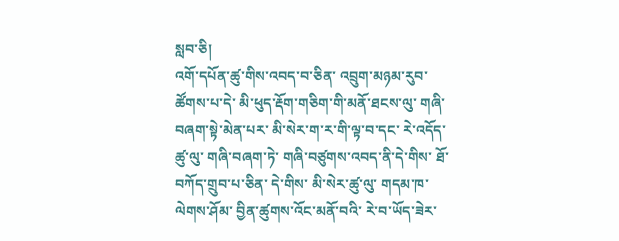སླབ་ཅི།
འགོ་དཔོན་ཚུ་གིས་འབད་བ་ཅིན་ འབྲུག་མཉམ་རུབ་ཚོགས་པ་དེ་ མི་ཕུད་རྡོག་གཅིག་གི་མནོ་ཐངས་ལུ་ གཞི་བཞག་སྟེ་མེན་པར་ མི་སེར་ག་ར་གི་ལྟ་བ་དང་ རེ་འདོད་ཚུ་ལུ་ གཞི་བཞག་ཏེ་ གཞི་བཙུགས་འབད་ནི་དེ་གིས་ ཐོ་བཀོད་གྲུབ་པ་ཅིན་ དེ་གིས་ མི་སེར་ཚུ་ལུ་ གདམ་ཁ་ལེགས་ཤོམ་ བྱིན་ཚུགས་འོང་མནོ་བའི་ རེ་བ་ཡོད་ཟེར་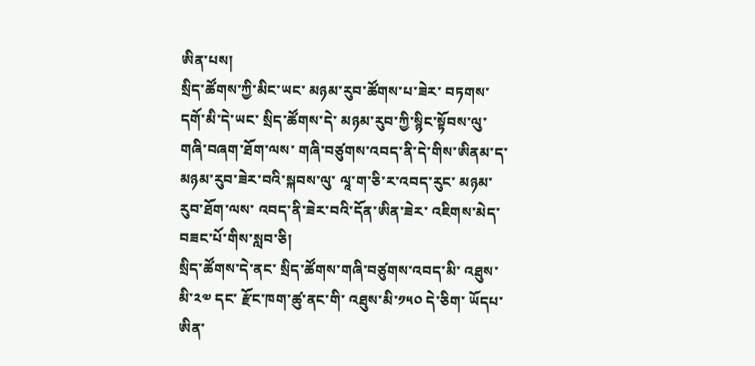ཨིན་པས།
སྲིད་ཚོགས་ཀྱི་མིང་ཡང་ མཉམ་རུབ་ཚོགས་པ་ཟེར་ བཏགས་དགོ་མི་དེ་ཡང་ སྲིད་ཚོགས་དེ་ མཉམ་རུབ་ཀྱི་སྙིང་སྟོབས་ལུ་ གཞི་བཞག་ཐོག་ལས་ གཞི་བཙུགས་འབད་ནི་དེ་གིས་ཨིནམ་ད་ མཉམ་རུབ་ཟེར་བའི་སྐབས་ལུ་ ལཱ་ག་ཅི་ར་འབད་རུང་ མཉམ་རུབ་ཐོག་ལས་ འབད་ནི་ཟེར་བའི་དོན་ཨིན་ཟེར་ འཇིགས་མེད་བཟང་པོ་གིས་སླབ་ཅི།
སྲིད་ཚོགས་དེ་ནང་ སྲིད་ཚོགས་གཞི་བཙུགས་འབད་མི་ འཐུས་མི་༢༧ དང་ རྫོང་ཁག་ཚུ་ནང་གི་ འཐུས་མི་༡༥༠ དེ་ཅིག་ ཡོདཔ་ཨིན་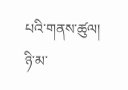པའི་གནས་ཚུལ།
ཉི་མ་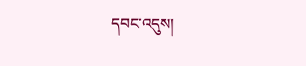དབང་འདུས།